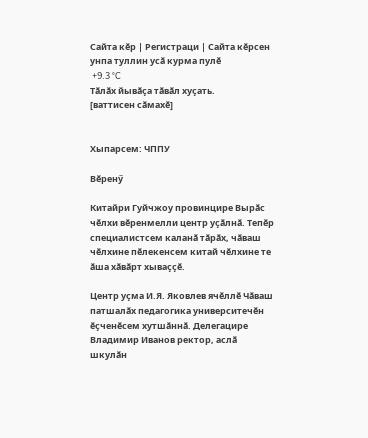Сайта кӗр | Регистраци | Сайта кӗрсен унпа туллин усӑ курма пулӗ
 +9.3 °C
Тӑлӑх йывӑҫа тӑвӑл хуҫать.
[ваттисен сӑмахӗ]


Хыпарсем: ЧППУ

Вӗренӳ

Китайри Гуйчжоу провинцире Вырӑс чӗлхи вӗренмелли центр уҫӑлнӑ. Тепӗр специалистсем каланӑ тӑрӑх, чӑваш чӗлхине пӗлекенсем китай чӗлхине те ӑша хӑвӑрт хываҫҫӗ.

Центр уҫма И.Я. Яковлев ячӗллӗ Чӑваш патшалӑх педагогика университечӗн ӗҫченӗсем хутшӑннӑ. Делегацире Владимир Иванов ректор, аслӑ шкулӑн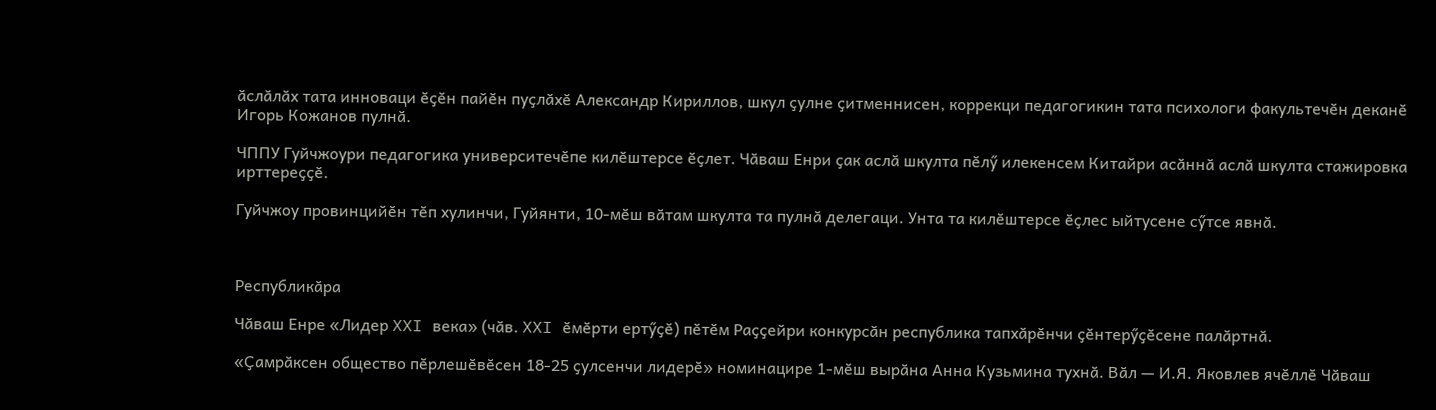ӑслӑлӑх тата инноваци ӗҫӗн пайӗн пуҫлӑхӗ Александр Кириллов, шкул ҫулне ҫитменнисен, коррекци педагогикин тата психологи факультечӗн деканӗ Игорь Кожанов пулнӑ.

ЧППУ Гуйчжоури педагогика университечӗпе килӗштерсе ӗҫлет. Чӑваш Енри ҫак аслӑ шкулта пӗлӳ илекенсем Китайри асӑннӑ аслӑ шкулта стажировка ирттереҫҫӗ.

Гуйчжоу провинцийӗн тӗп хулинчи, Гуйянти, 10-мӗш вӑтам шкулта та пулнӑ делегаци. Унта та килӗштерсе ӗҫлес ыйтусене сӳтсе явнӑ.



Республикӑра

Чӑваш Енре «Лидер XXI века» (чӑв. XXI ӗмӗрти ертӳҫӗ) пӗтӗм Раҫҫейри конкурсӑн республика тапхӑрӗнчи ҫӗнтерӳҫӗсене палӑртнӑ.

«Ҫамрӑксен общество пӗрлешӗвӗсен 18-25 ҫулсенчи лидерӗ» номинацире 1-мӗш вырӑна Анна Кузьмина тухнӑ. Вӑл — И.Я. Яковлев ячӗллӗ Чӑваш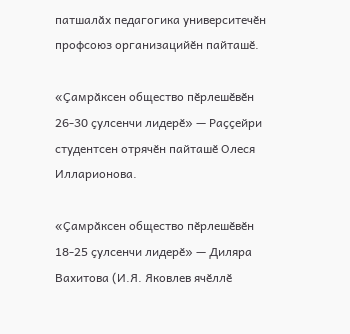патшалӑх педагогика университечӗн профсоюз организацийӗн пайташӗ.

«Ҫамрӑксен общество пӗрлешӗвӗн 26-30 ҫулсенчи лидерӗ» — Раҫҫейри студентсен отрячӗн пайташӗ Олеся Илларионова.

«Ҫамрӑксен общество пӗрлешӗвӗн 18-25 ҫулсенчи лидерӗ» — Диляра Вахитова (И.Я. Яковлев ячӗллӗ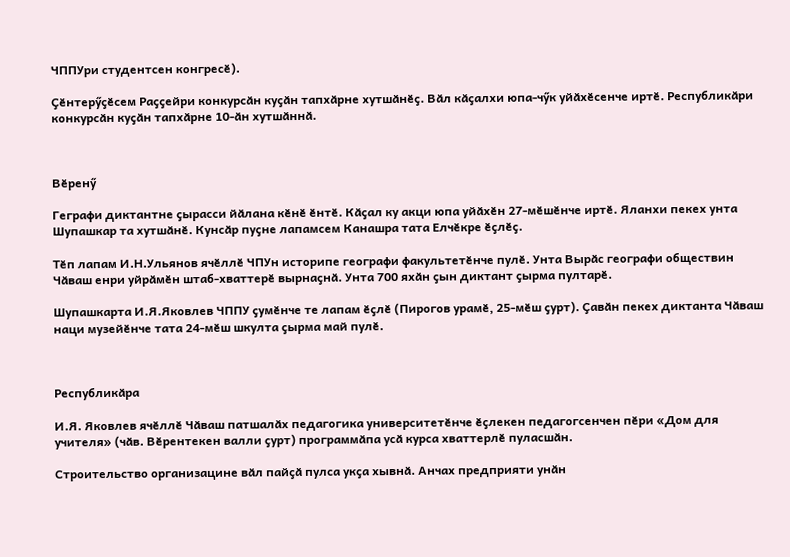ЧППУри студентсен конгресӗ).

Ҫӗнтерӳҫӗсем Раҫҫейри конкурсӑн куҫӑн тапхӑрне хутшӑнӗҫ. Вӑл кӑҫалхи юпа-чӳк уйӑхӗсенче иртӗ. Республикӑри конкурсӑн куҫӑн тапхӑрне 10-ӑн хутшӑннӑ.



Вӗренӳ

Геграфи диктантне ҫырасси йӑлана кӗнӗ ӗнтӗ. Кӑҫал ку акци юпа уйӑхӗн 27-мӗшӗнче иртӗ. Яланхи пекех унта Шупашкар та хутшӑнӗ. Кунсӑр пуҫне лапамсем Канашра тата Елчӗкре ӗҫлӗҫ.

Тӗп лапам И.Н.Ульянов ячӗллӗ ЧПУн историпе географи факультетӗнче пулӗ. Унта Вырӑс географи обществин Чӑваш енри уйрӑмӗн штаб-хваттерӗ вырнаҫнӑ. Унта 700 яхӑн ҫын диктант ҫырма пултарӗ.

Шупашкарта И.Я.Яковлев ЧППУ ҫумӗнче те лапам ӗҫлӗ (Пирогов урамӗ, 25-мӗш ҫурт). Ҫавӑн пекех диктанта Чӑваш наци музейӗнче тата 24-мӗш шкулта ҫырма май пулӗ.



Республикӑра

И.Я. Яковлев ячӗллӗ Чӑваш патшалӑх педагогика университетӗнче ӗҫлекен педагогсенчен пӗри «Дом для учителя» (чӑв. Вӗрентекен валли ҫурт) программӑпа усӑ курса хваттерлӗ пуласшӑн.

Строительство организацине вӑл пайҫӑ пулса укҫа хывнӑ. Анчах предприяти унӑн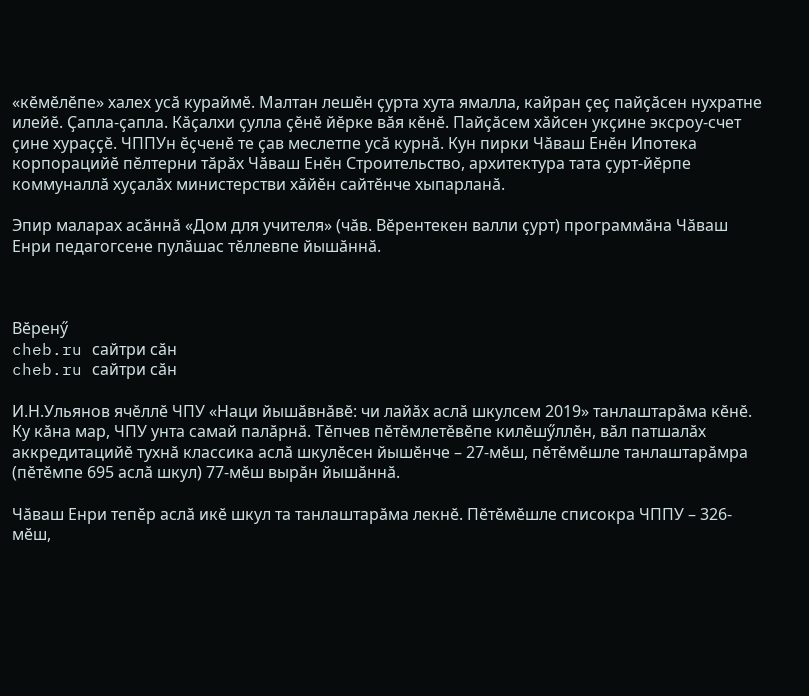«кӗмӗлӗпе» халех усӑ кураймӗ. Малтан лешӗн ҫурта хута ямалла, кайран ҫеҫ пайҫӑсен нухратне илейӗ. Ҫапла-ҫапла. Кӑҫалхи ҫулла ҫӗнӗ йӗрке вӑя кӗнӗ. Пайҫӑсем хӑйсен укҫине эксроу-счет ҫине хураҫҫӗ. ЧППУн ӗҫченӗ те ҫав меслетпе усӑ курнӑ. Кун пирки Чӑваш Енӗн Ипотека корпорацийӗ пӗлтерни тӑрӑх Чӑваш Енӗн Строительство, архитектура тата ҫурт-йӗрпе коммуналлӑ хуҫалӑх министерстви хӑйӗн сайтӗнче хыпарланӑ.

Эпир маларах асӑннӑ «Дом для учителя» (чӑв. Вӗрентекен валли ҫурт) программӑна Чӑваш Енри педагогсене пулӑшас тӗллевпе йышӑннӑ.



Вӗренӳ
cheb.ru сайтри сӑн
cheb.ru сайтри сӑн

И.Н.Ульянов ячӗллӗ ЧПУ «Наци йышӑвнӑвӗ: чи лайӑх аслӑ шкулсем 2019» танлаштарӑма кӗнӗ. Ку кӑна мар, ЧПУ унта самай палӑрнӑ. Тӗпчев пӗтӗмлетӗвӗпе килӗшӳллӗн, вӑл патшалӑх аккредитацийӗ тухнӑ классика аслӑ шкулӗсен йышӗнче – 27-мӗш, пӗтӗмӗшле танлаштарӑмра (пӗтӗмпе 695 аслӑ шкул) 77-мӗш вырӑн йышӑннӑ.

Чӑваш Енри тепӗр аслӑ икӗ шкул та танлаштарӑма лекнӗ. Пӗтӗмӗшле списокра ЧППУ – 326-мӗш,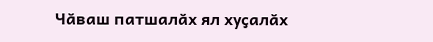Чӑваш патшалӑх ял хуҫалӑх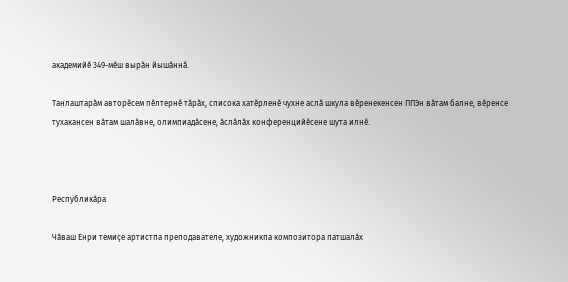академийӗ 349-мӗш вырӑн йышӑннӑ.

Танлаштарӑм авторӗсем пӗлтернӗ тӑрӑх, списока хатӗрленӗ чухне аслӑ шкула вӗренекенсен ППЭн вӑтам балне, вӗренсе тухакансен вӑтам шалӑвне, олимпиадӑсене, ӑслӑлӑх конференцийӗсене шута илнӗ.



Республикӑра

Чӑваш Енри темиҫе артистпа преподавателе, художникпа композитора патшалӑх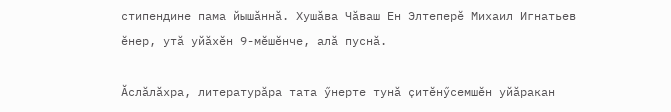стипендине пама йышӑннӑ. Хушӑва Чӑваш Ен Элтеперӗ Михаил Игнатьев ӗнер, утӑ уйӑхӗн 9-мӗшӗнче, алӑ пуснӑ.

Ӑслӑлӑхра, литературӑра тата ӳнерте тунӑ ҫитӗнӳсемшӗн уйӑракан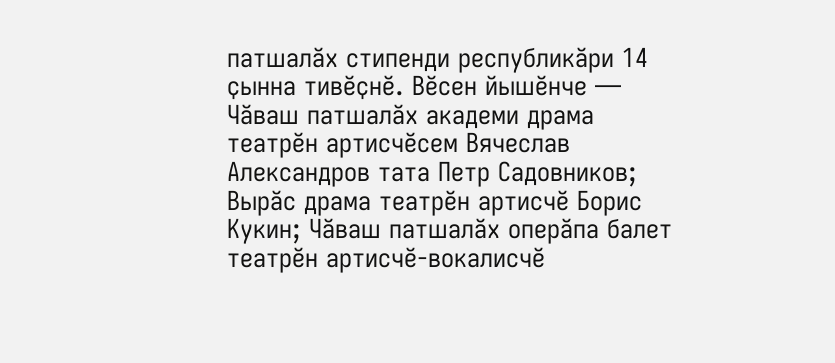патшалӑх стипенди республикӑри 14 ҫынна тивӗҫнӗ. Вӗсен йышӗнче — Чӑваш патшалӑх академи драма театрӗн артисчӗсем Вячеслав Александров тата Петр Садовников; Вырӑс драма театрӗн артисчӗ Борис Кукин; Чӑваш патшалӑх оперӑпа балет театрӗн артисчӗ-вокалисчӗ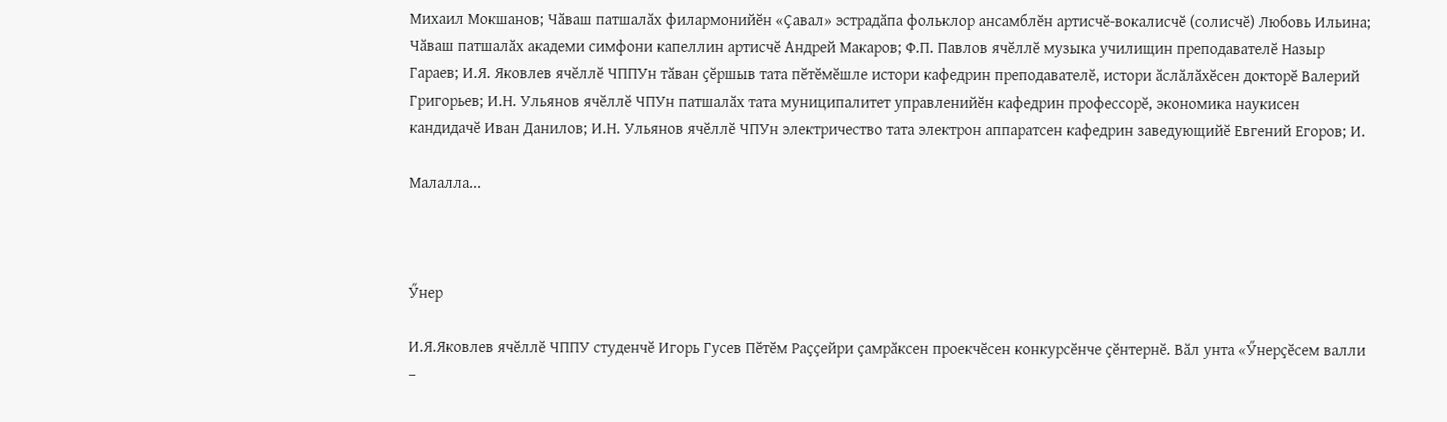Михаил Мокшанов; Чӑваш патшалӑх филармонийӗн «Ҫавал» эстрадӑпа фольклор ансамблӗн артисчӗ-вокалисчӗ (солисчӗ) Любовь Ильина; Чӑваш патшалӑх академи симфони капеллин артисчӗ Андрей Макаров; Ф.П. Павлов ячӗллӗ музыка училищин преподавателӗ Назыр Гараев; И.Я. Яковлев ячӗллӗ ЧППУн тӑван ҫӗршыв тата пӗтӗмӗшле истори кафедрин преподавателӗ, истори ӑслӑлӑхӗсен докторӗ Валерий Григорьев; И.Н. Ульянов ячӗллӗ ЧПУн патшалӑх тата муниципалитет управленийӗн кафедрин профессорӗ, экономика наукисен кандидачӗ Иван Данилов; И.Н. Ульянов ячӗллӗ ЧПУн электричество тата электрон аппаратсен кафедрин заведующийӗ Евгений Егоров; И.

Малалла...



Ӳнер

И.Я.Яковлев ячӗллӗ ЧППУ студенчӗ Игорь Гусев Пӗтӗм Раҫҫейри ҫамрӑксен проекчӗсен конкурсӗнче ҫӗнтернӗ. Вӑл унта «Ӳнерҫӗсем валли –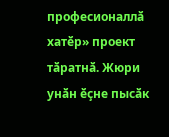професионаллӑ хатӗр» проект тӑратнӑ. Жюри унӑн ӗҫне пысӑк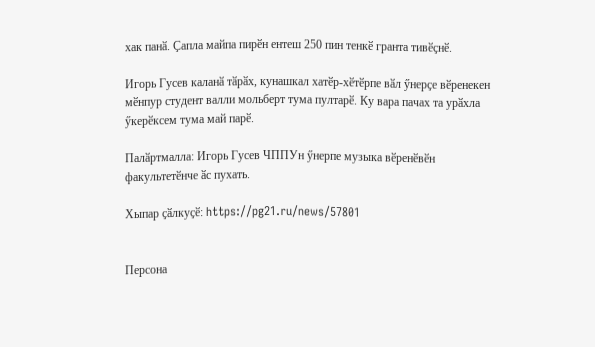хак панӑ. Ҫапла майпа пирӗн ентеш 250 пин тенкӗ гранта тивӗҫнӗ.

Игорь Гусев каланӑ тӑрӑх, кунашкал хатӗр-хӗтӗрпе вӑл ӳнерҫе вӗренекен мӗнпур студент валли мольберт тума пултарӗ. Ку вара пачах та урӑхла ӳкерӗксем тума май парӗ.

Палӑртмалла: Игорь Гусев ЧППУн ӳнерпе музыка вӗренӗвӗн факультетӗнче ӑс пухать.

Хыпар ҫӑлкуҫӗ: https://pg21.ru/news/57801


Персона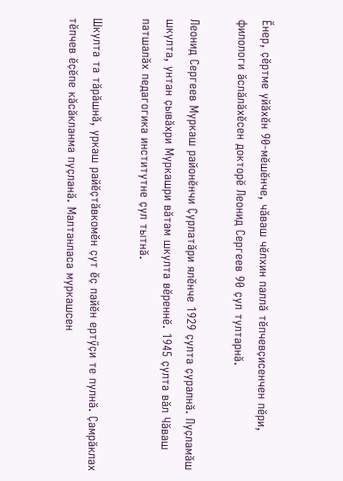Ӗнер, ҫӗртме уйӑхӗн 90-мӗшӗнче, чӑваш чӗлхин паллӑ тӗпчевҫисенчен пӗри, филологи ӑслӑлӑхӗсен докторӗ Леонид Сергеев 90 ҫул тултарнӑ.

Леонид Сергеев Муркаш районӗнчи Ҫурлатӑри ялӗнче 1929 ҫулта ҫуралнӑ. Пуҫламӑш шкулта, унтан ҫывӑхри Муркашри вӑтам шкулта вӗреннӗ. 1945 ҫулта вӑл Чӑваш патшалӑх педагогика институтне ҫул тытнӑ.

Шкулта та тӑрӑшнӑ, уркаш райӗҫтӑвкомӗн ҫут ӗҫ пайӗн ертӳҫи те пулнӑ. Ҫамрӑклах тӗпчев ӗҫӗпе кӑсӑкланма пуҫланӑ. Малтанласа муркашсен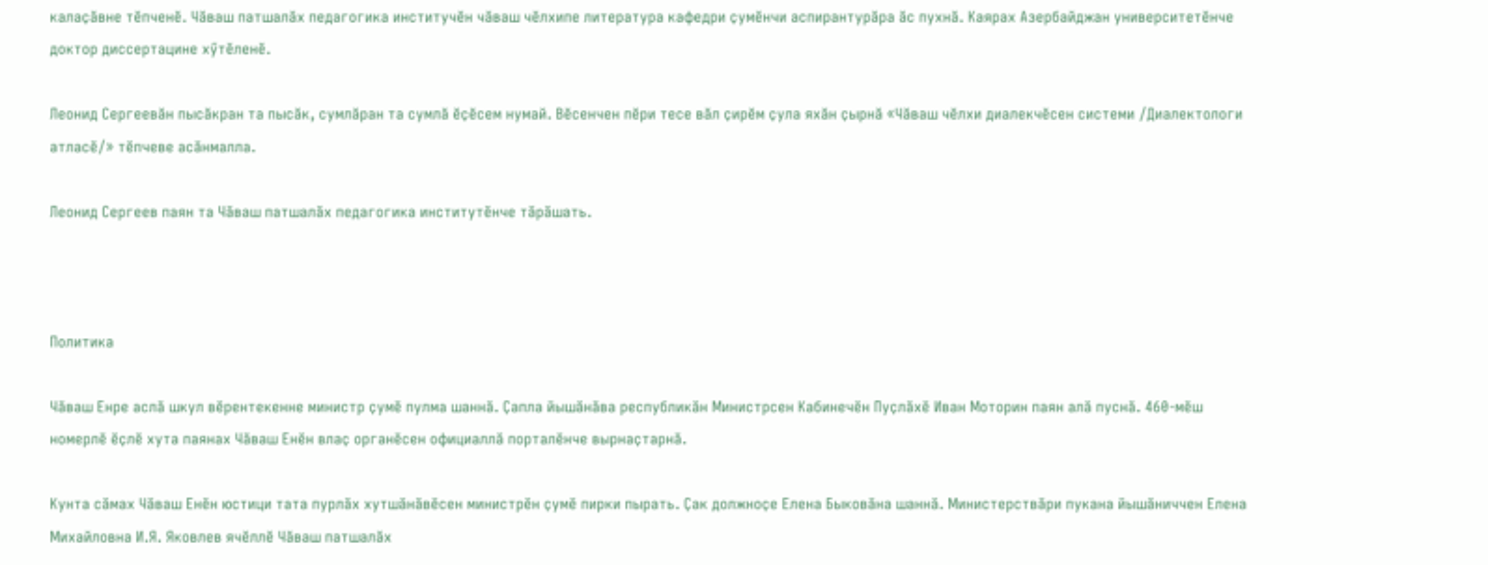калаҫӑвне тӗпченӗ. Чӑваш патшалӑх педагогика институчӗн чӑваш чӗлхипе литература кафедри ҫумӗнчи аспирантурӑра ӑс пухнӑ. Каярах Азербайджан университетӗнче доктор диссертацине хӳтӗленӗ.

Леонид Сергеевӑн пысӑкран та пысӑк, сумлӑран та сумлӑ ӗҫӗсем нумай. Вӗсенчен пӗри тесе вӑл ҫирӗм ҫула яхӑн ҫырнӑ «Чӑваш чӗлхи диалекчӗсен системи /Диалектологи атласӗ/» тӗпчеве асӑнмалла.

Леонид Сергеев паян та Чӑваш патшалӑх педагогика институтӗнче тӑрӑшать.



Политика

Чӑваш Енре аслӑ шкул вӗрентекенне министр ҫумӗ пулма шаннӑ. Ҫапла йышӑнӑва республикӑн Министрсен Кабинечӗн Пуҫлӑхӗ Иван Моторин паян алӑ пуснӑ. 460-мӗш номерлӗ ӗҫлӗ хута паянах Чӑваш Енӗн влаҫ органӗсен официаллӑ порталӗнче вырнаҫтарнӑ.

Кунта сӑмах Чӑваш Енӗн юстици тата пурлӑх хутшӑнӑвӗсен министрӗн ҫумӗ пирки пырать. Ҫак должноҫе Елена Быковӑна шаннӑ. Министерствӑри пукана йышӑниччен Елена Михайловна И.Я. Яковлев ячӗллӗ Чӑваш патшалӑх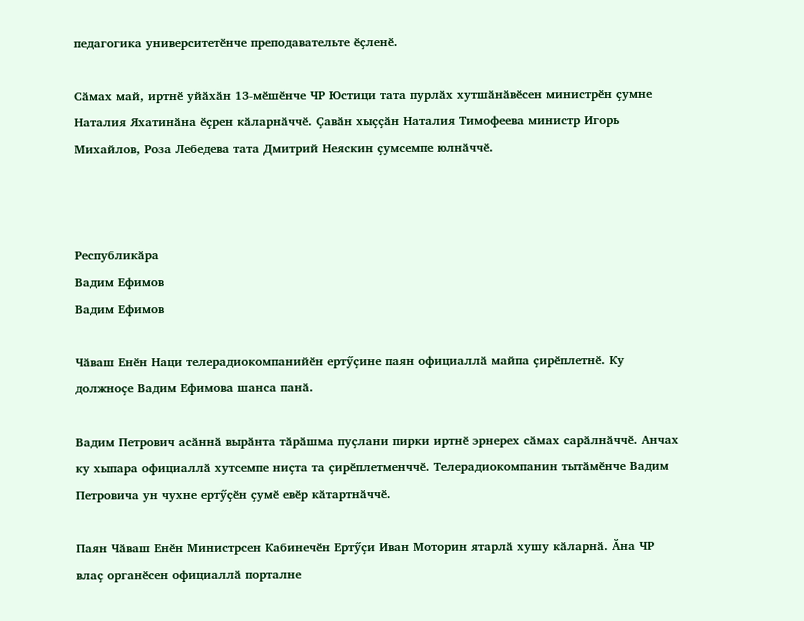педагогика университетӗнче преподавательте ӗҫленӗ.

Сӑмах май, иртнӗ уйӑхӑн 13-мӗшӗнче ЧР Юстици тата пурлӑх хутшӑнӑвӗсен министрӗн ҫумне Наталия Яхатинӑна ӗҫрен кӑларнӑччӗ. Ҫавӑн хыҫҫӑн Наталия Тимофеева министр Игорь Михайлов, Роза Лебедева тата Дмитрий Неяскин ҫумсемпе юлнӑччӗ.



Республикӑра
Вадим Ефимов
Вадим Ефимов

Чӑваш Енӗн Наци телерадиокомпанийӗн ертӳҫине паян официаллӑ майпа ҫирӗплетнӗ. Ку должноҫе Вадим Ефимова шанса панӑ.

Вадим Петрович асӑннӑ вырӑнта тӑрӑшма пуҫлани пирки иртнӗ эрнерех сӑмах сарӑлнӑччӗ. Анчах ку хыпара официаллӑ хутсемпе ниҫта та ҫирӗплетменччӗ. Телерадиокомпанин тытӑмӗнче Вадим Петровича ун чухне ертӳҫӗн ҫумӗ евӗр кӑтартнӑччӗ.

Паян Чӑваш Енӗн Министрсен Кабинечӗн Ертӳҫи Иван Моторин ятарлӑ хушу кӑларнӑ. Ӑна ЧР влаҫ органӗсен официаллӑ порталне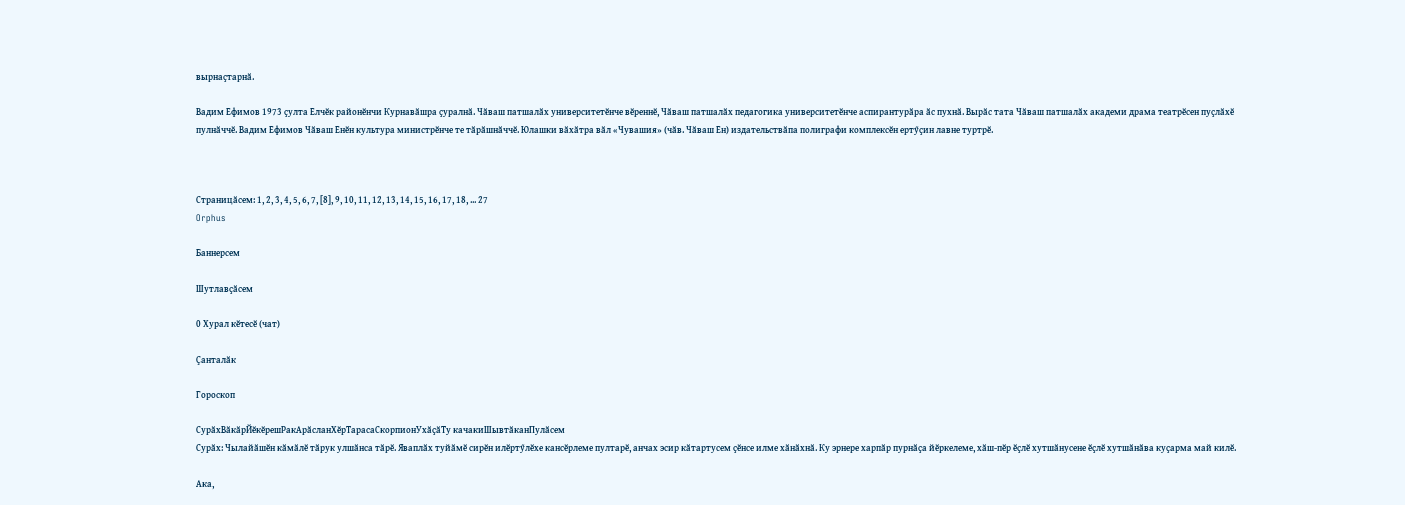вырнаҫтарнӑ.

Вадим Ефимов 1973 ҫулта Елчӗк районӗнчи Курнавӑшра ҫуралнӑ. Чӑваш патшалӑх университетӗнче вӗреннӗ, Чӑваш патшалӑх педагогика университетӗнче аспирантурӑра ӑс пухнӑ. Вырӑс тата Чӑваш патшалӑх академи драма театрӗсен пуҫлӑхӗ пулнӑччӗ. Вадим Ефимов Чӑваш Енӗн культура министрӗнче те тӑрӑшнӑччӗ. Юлашки вӑхӑтра вӑл «Чувашия» (чӑв. Чӑваш Ен) издательствӑпа полиграфи комплексӗн ертӳҫин лавне туртрӗ.



Страницӑсем: 1, 2, 3, 4, 5, 6, 7, [8], 9, 10, 11, 12, 13, 14, 15, 16, 17, 18, ... 27
Orphus

Баннерсем

Шутлавҫӑсем

0 Хурал кӗтесӗ (чат)

Ҫанталӑк

Гороскоп

СурӑхВӑкӑрЙӗкӗрешРакАрӑсланХӗрТарасаСкорпионУхӑҫӑТу качакиШывтӑканПулӑсем
Сурӑх: Чылайӑшӗн кӑмӑлӗ тӑрук улшӑнса тӑрӗ. Яваплӑх туйӑмӗ сирӗн илӗртӳлӗхе кансӗрлеме пултарӗ, анчах эсир кӑтартусем ҫӗнсе илме хӑнӑхнӑ. Ку эрнере харпӑр пурнӑҫа йӗркелеме, хӑш-пӗр ӗҫлӗ хутшӑнусене ӗҫлӗ хутшӑнӑва куҫарма май килӗ.

Ака,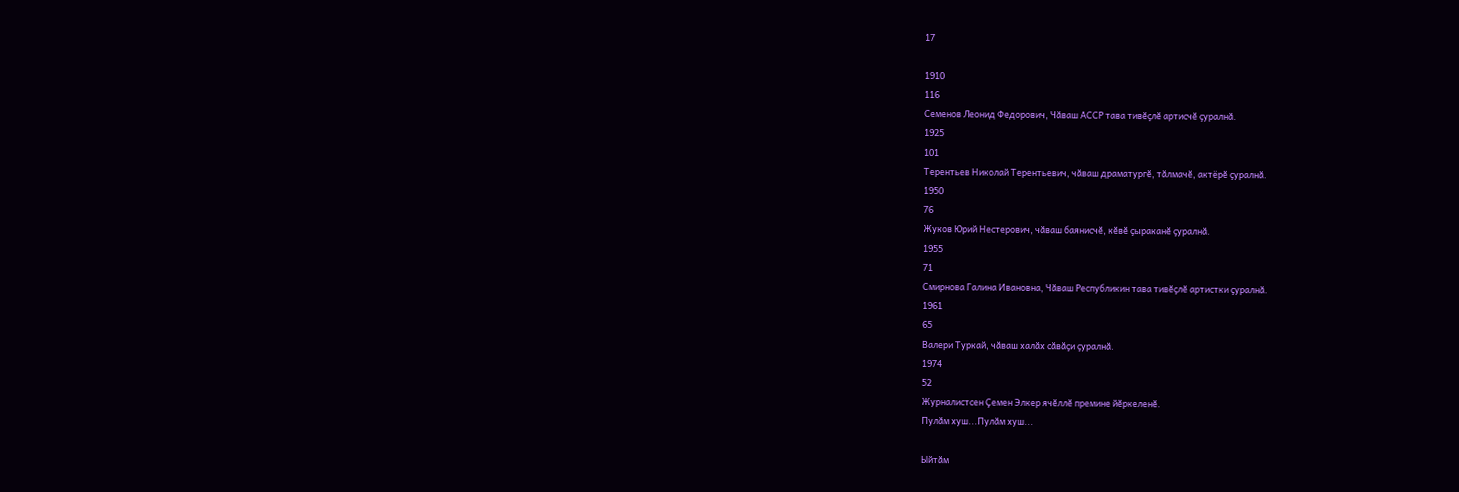17

1910
116
Семенов Леонид Федорович, Чӑваш АССР тава тивӗҫлӗ артисчӗ ҫуралнӑ.
1925
101
Терентьев Николай Терентьевич, чӑваш драматургӗ, тӑлмачӗ, актёрӗ ҫуралнӑ.
1950
76
Жуков Юрий Нестерович, чӑваш баянисчӗ, кӗвӗ ҫыраканӗ ҫуралнӑ.
1955
71
Смирнова Галина Ивановна, Чӑваш Республикин тава тивӗҫлӗ артистки ҫуралнӑ.
1961
65
Валери Туркай, чӑваш халӑх сӑвӑҫи ҫуралнӑ.
1974
52
Журналистсен Ҫемен Элкер ячӗллӗ премине йӗркеленӗ.
Пулӑм хуш...Пулӑм хуш...

Ыйтӑм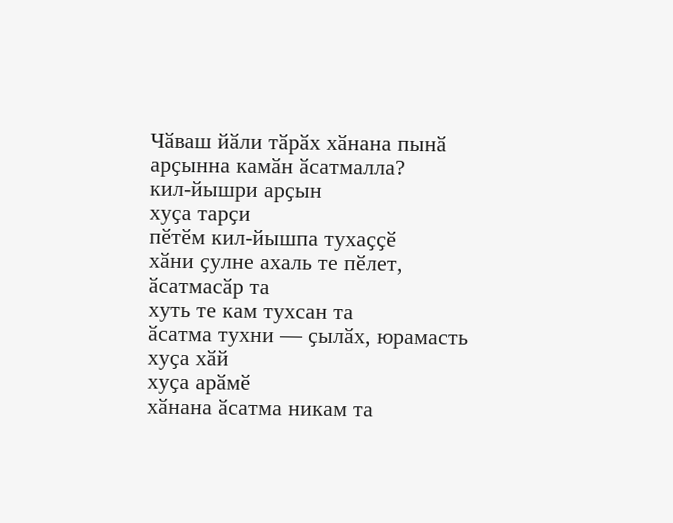Чӑваш йӑли тӑрӑх хӑнана пынӑ арҫынна камӑн ӑсатмалла?
кил-йышри арҫын
хуҫа тарҫи
пӗтӗм кил-йышпа тухаҫҫӗ
хӑни ҫулне ахаль те пӗлет, ӑсатмасӑр та
хуть те кам тухсан та
ӑсатма тухни — ҫылӑх, юрамасть
хуҫа хӑй
хуҫа арӑмӗ
хӑнана ӑсатма никам та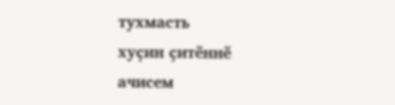тухмасть
хуҫин ҫитӗннӗ ачисем